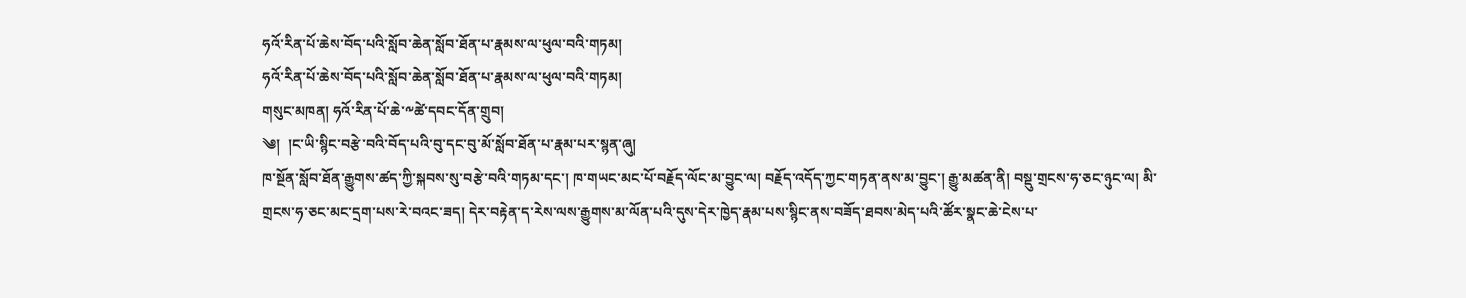ཧའོ་རིན་པོ་ཆེས་བོད་པའི་སློབ་ཆེན་སློབ་ཐོན་པ་རྣམས་ལ་ཕུལ་བའི་གཏམ།
ཧའོ་རིན་པོ་ཆེས་བོད་པའི་སློབ་ཆེན་སློབ་ཐོན་པ་རྣམས་ལ་ཕུལ་བའི་གཏམ།
གསུང་མཁན། ཧའོ་རིན་པོ་ཆེ་༸ཚེ་དབང་དོན་གྲུབ།
༄།  །ང་ཡི་སྙིང་བརྩེ་བའི་བོད་པའི་བུ་དང་བུ་མོ་སློབ་ཐོན་པ་རྣམ་པར་སྙན་ཞུ།
ཁ་སྔོན་སློབ་ཐོན་རྒྱུགས་ཚད་ཀྱི་སྐབས་སུ་བརྩེ་བའི་གཏམ་དང་། ཁ་གཡང་མང་པོ་བརྗོད་ལོང་མ་བྱུང་ལ། བརྗོད་འདོད་ཀྱང་གཏན་ནས་མ་བྱུང་། རྒྱུ་མཚན་ནི། བསྡུ་གྲངས་ཧ་ཅང་ཉུང་ལ། མི་གྲངས་ཧ་ཅང་མང་དྲག་པས་རེ་བའང་ཟད། དེར་བརྟེན་ད་རེས་ལས་རྒྱུགས་མ་ལོན་པའི་དུས་དེར་ཁྱེད་རྣམ་པས་སྙིང་ནས་བཟོད་ཐབས་མེད་པའི་ཚོར་སྣང་ཆེ་ངེས་པ་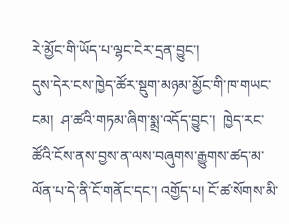རེ་མྱོང་གི་ཡོད་པ་ལྷང་ངེར་དྲན་བྱུང་།
དུས་དེར་ངས་ཁྱེད་ཚོར་སྡུག་མཉམ་མྱོང་གི་ཁ་གཡང་ངམ།  ཤ་ཚའི་གཏམ་ཞིག་སྨྲ་འདོད་བྱུང་།  ཁྱེད་རང་ཚོའི་ངོས་ནས་བྱས་ན་ལས་བཞུགས་རྒྱུགས་ཚད་མ་ལོན་པ་དེ་ནི་ངོ་གནོང་དང་། འགྱོད་པ། ངོ་ཚ་སོགས་མི་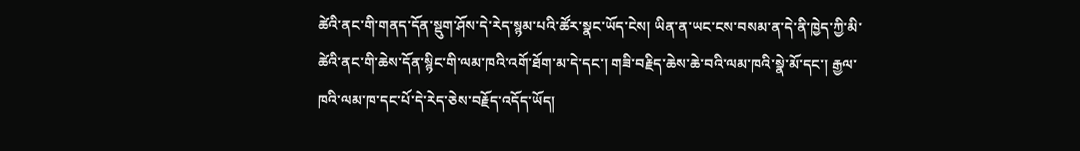ཚེའི་ནང་གི་གནད་དོན་སྡུག་ཤོས་དེ་རེད་སྙམ་པའི་ཚོར་སྣང་ཡོད་ངེས། ཡིན་ན་ཡང་ངས་བསམ་ན་དེ་ནི་ཁྱེད་ཀྱི་མི་ཚེའི་ནང་གི་ཆེས་དོན་སྙིང་གི་ལམ་ཁའི་འགོ་ཐོག་མ་དེ་དང་། གཟི་བརྗིད་ཆེས་ཆེ་བའི་ལམ་ཁའི་སྣེ་མོ་དང་། རྒྱལ་ཁའི་ལམ་ཁ་དང་པོ་དེ་རེད་ཅེས་བརྗོད་འདོད་ཡོད།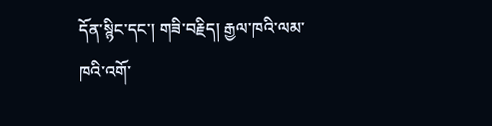དོན་སྙིང་དང་། གཟི་བརྗིད། རྒྱལ་ཁའི་ལམ་ཁའི་འགོ་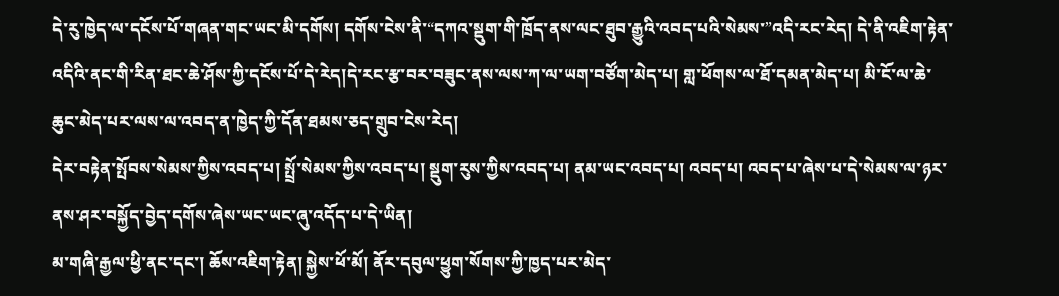དེ་རུ་ཁྱེད་ལ་དངོས་པོ་གཞན་གང་ཡང་མི་དགོས། དགོས་ངེས་ནི་“དཀའ་སྡུག་གི་ཁྲོད་ནས་ལང་ཐུབ་རྒྱུའི་འབད་པའི་སེམས་”འདི་རང་རེད། དེ་ནི་འཇིག་རྟེན་འདིའི་ནང་གི་རིན་ཐང་ཆེ་ཤོས་ཀྱི་དངོས་པོ་དེ་རེད།དེ་རང་རྩ་བར་བཟུང་ནས་ལས་ཀ་ལ་ཡག་བཙོག་མེད་པ། གླ་ཕོགས་ལ་ཐོ་དམན་མེད་པ། མི་ངོ་ལ་ཆེ་ཆུང་མེད་པར་ལས་ལ་འབད་ན་ཁྱེད་ཀྱི་དོན་ཐམས་ཅད་གྲུབ་ངེས་རེད།
དེར་བརྟེན་སྤོབས་སེམས་ཀྱིས་འབད་པ། སྤྲོ་སེམས་ཀྱིས་འབད་པ། སྡུག་རུས་ཀྱིས་འབད་པ། ནམ་ཡང་འབད་པ། འབད་པ། འབད་པ་ཞེས་པ་དེ་སེམས་ལ་ཉར་ནས་ཤར་བསྐྱོད་བྱེད་དགོས་ཞེས་ཡང་ཡང་ཞུ་འདོད་པ་དེ་ཡིན།
མ་གཞི་རྒྱལ་ཕྱི་ནང་དང་། ཆོས་འཇིག་རྟེན། སྐྱེས་ཕོ་མོ། ནོར་དབུལ་ཕྱུག་སོགས་ཀྱི་ཁྱད་པར་མེད་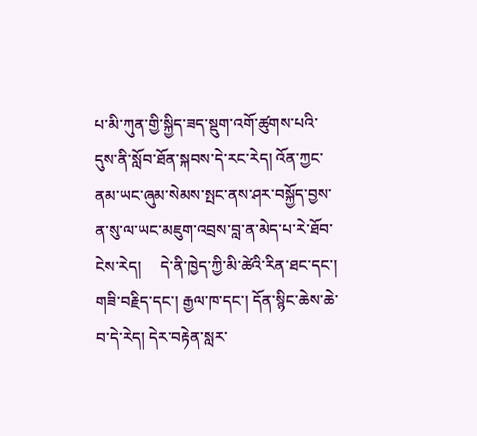པ་མི་ཀུན་གྱི་སྐྱིད་ཟད་སྡུག་འགོ་ཚུགས་པའི་དུས་ནི་སློབ་ཐོན་སྐབས་དེ་རང་རེད། འོན་ཀྱང་ནམ་ཡང་ཞུམ་སེམས་སྤང་ནས་ཤར་བསྐྱོད་བྱས་ན་སུ་ལ་ཡང་མཇུག་འབྲས་བླ་ན་མེད་པ་རེ་ཐོབ་ངེས་རེད།     དེ་ནི་ཁྱེད་ཀྱི་མི་ཚེའི་རིན་ཐང་དང་། གཟི་བརྗིད་དང་། རྒྱལ་ཁ་དང་། དོན་སྙིང་ཆེས་ཆེ་བ་དེ་རེད། དེར་བརྟེན་སླར་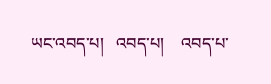ཡང་འབད་པ།   འབད་པ།    འབད་པ་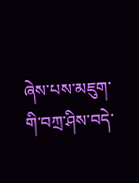ཞེས་པས་མཇུག་གི་བཀྲ་ཤིས་བདེ་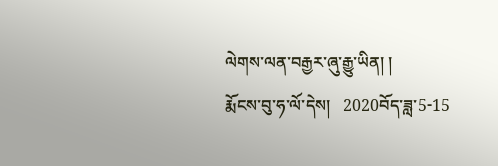ལེགས་ལན་བརྒྱར་ཞུ་རྒྱུ་ཡིན། །
རྨོངས་བུ་ཧ་ལོ་དེས།   2020བོད་ཟླ་5-15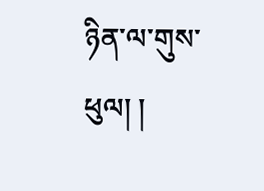ཉིན་ལ་གུས་ཕུལ། །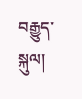བརྒྱུད་སྐུལ།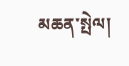མཆན་སྤེལ།